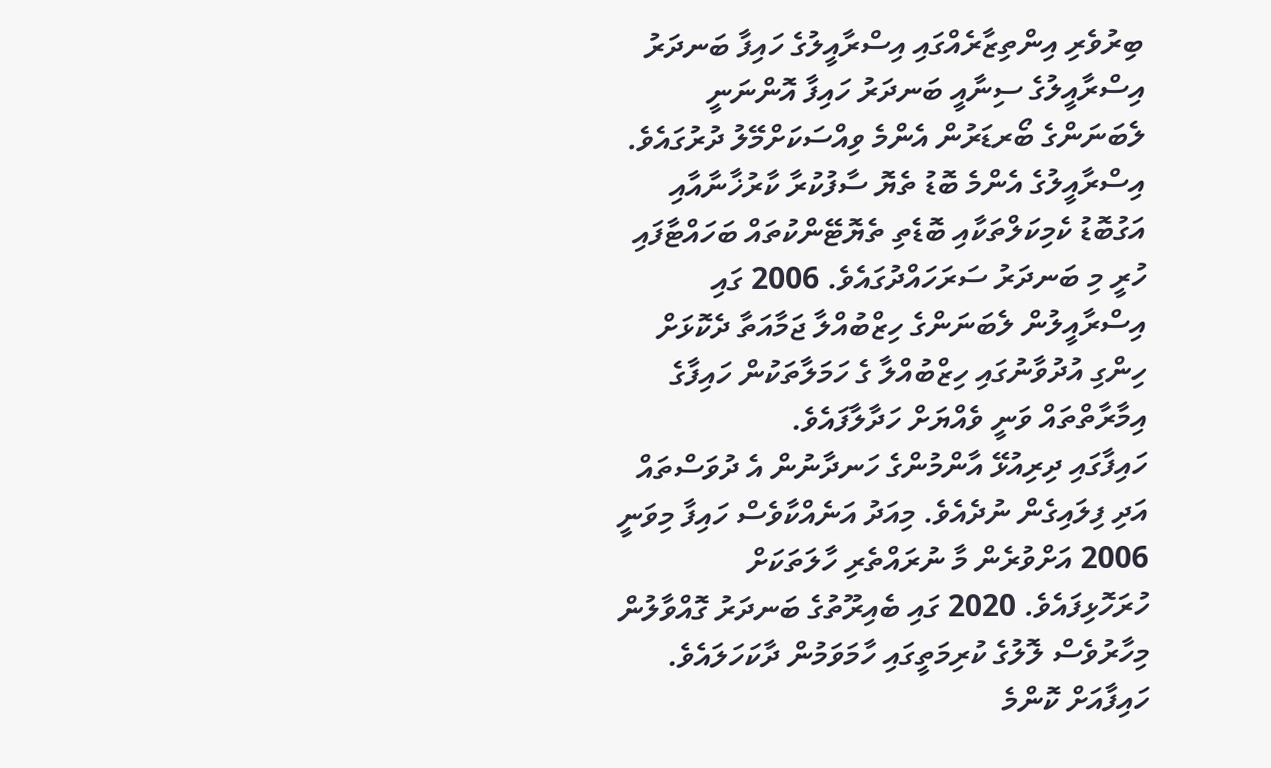ބިރުވެރި އިންތިޒާރެއްގައި އިސްރާއީލުގެ ހައިފާ ބަނދަރު
އިސްރާއީލުގެ ސިނާއީ ބަނދަރު ހައިފާ އޮންނަނީ ލެބަނަންގެ ބޯރޑަރުން އެންމެ ވިއްސަކަށްމޭލު ދުރުގައެވެ. އިސްރާއީލުގެ އެންމެ ބޮޑު ތެޔޮ ސާފުކުރާ ކާރުޚާނާއާއި އަގުބޮޑު ކެމިކަލްތަކާއި ބޮޑެތި ތެޔޮޓޭންކުތައް ބަހައްޓާފައި ހުރީ މި ބަނދަރު ސަރަހައްދުގައެވެ. 2006 ގައި އިސްރާއީލުން ލެބަނަންގެ ހިޒްބުއްލާ ޖަމާއަތާ ދެކޮޅަށް ހިންގި އުދުވާނުގައި ހިޒްބުއްލާ ގެ ހަމަލާތަކުން ހައިފާގެ އިމާރާތްތައް ވަނީ ވެއްޔަށް ހަދާލާފައެވެ.
ހައިފާގައި ދިރިއުޅޭ އާންމުންގެ ހަނދާނުން އެ ދުވަސްތައް އަދި ފިލައިގެން ނުދެއެވެ. މިއަދު އަނެއްކާވެސް ހައިފާ މިވަނީ 2006 އަށްވުރެން މާ ނުރައްތެރި ހާލަތަކަށް ހުރަހޮޅިފައެވެ. 2020 ގައި ބެއިރޫތުގެ ބަނދަރު ގޮއްވާލުން މިހާރުވެސް ލޮލުގެ ކުރިމަތީގައި ހާމަވަމުން ދާކަހަލައެވެ. ހައިފާއަށް ކޮންމެ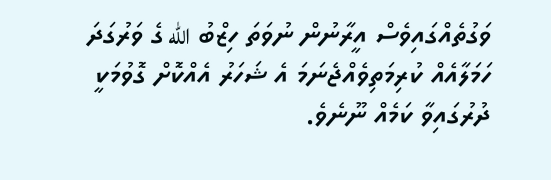ވަގުތެއްގައިވެސް އީރާނުން ނުވަތަ ހިޒްބު الله ގެ ވަރުގަދަ ހަމަލާއެއް ކުރިމަތިވެއްޖެނަމަ އެ ޝަހަރު އެއްކޮށް ގޮވުމަކީ ދުރުގައިވާ ކަމެއް ނޫނެވެ.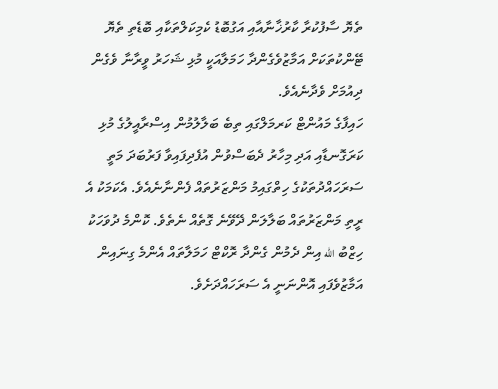ތެޔޮ ސާފުކުރާ ކާރުޚާނާއާއި އަގުބޮޑު ކެމިކަލްތަކާއި ބޮޑެތި ތެޔޮ ޓޭންކުތަކަށް އަމާޒުވެގެންދާ ހަމަލާއަކީ މުޅި ޝަހަރު ވީރާނާ ވެގެން ދިއުމަށް ވެދާނެއެވެ.
ހައިފާގެ މައުންޓް ކަރމަލްގައި ތިބެ ބަލާލުމުން އިސްރާއީލުގެ މުޅި ކަރަގޮނޑާއި އަދި މިހާރު ދެބަސްވުން އުފެދިފައިވާ ފަރުބަދަ މަތީ ސަރަހައްދުތަކުގެ ހިތްގައިމު މަންޒަރުތައް ފެންނާނެއެވެ. އެކަމަކު އެ ރީތި މަންޒަރުތައް ބަލާލަން ދޭވޭނެ ގޮތެއް ނެތެވެ. ކޮންމެ ދުވަހަކު ހިޒްބު الله އިން ދެމުން ގެންދާ ރޮކްޓް ހަމަލާތައް އެންމެ ގިނައިން އަމާޒުވެފައި އޮންނަނީ އެ ސަރަހައްދަށެވެ.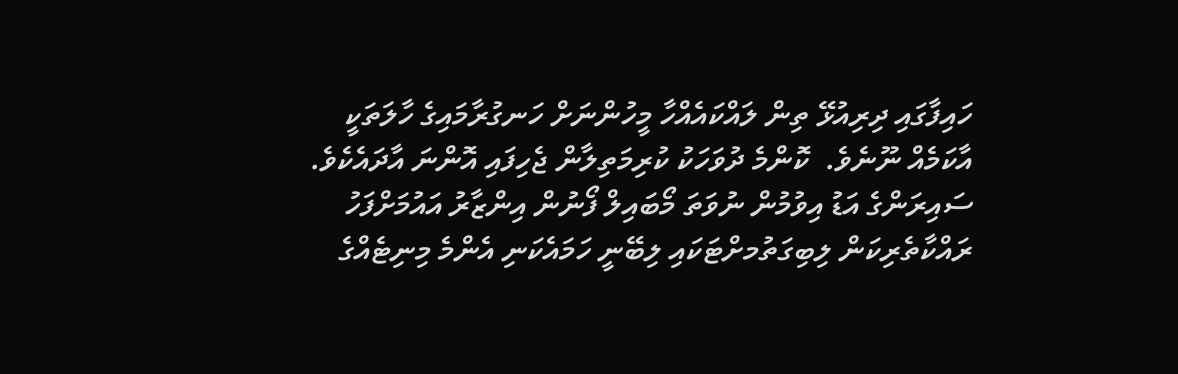ހައިފާގައި ދިރިއުޅޭ ތިން ލައްކައެއްހާ މީހުންނަށް ހަނގުރާމައިގެ ހާލަތަކީ އާކަމެއް ނޫނެވެ.  ކޮންމެ ދުވަހަކު ކުރިމަތިލާން ޖެހިފައި އޮންނަ އާދައެކެވެ. ސައިރަންގެ އަޑު އިވުމުން ނުވަތަ މޯބައިލް ފޯނުން އިންޒާރު އައުމަށްފަހު ރައްކާތެރިކަން ލިބިގަތުމށްޓަކައި ލިބޭނީ ހަމައެކަނި އެންމެ މިނިޓެއްގެ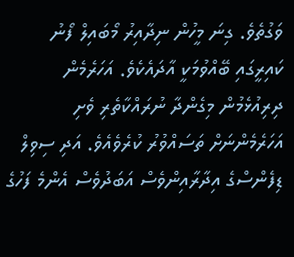ވަގުތެވެ. ގިނަ މީހުން ނިދާއިރު މޯބައިލް ފޯނު ކައިރީގައި ބޭއްވުމަކީ އާދައެކެވެ. އަހަރެމެން ދިރިއުޅެމުން މިގެންދާ ނުރައްކާތެރި ވެށި އަހަރެމެންނަށް ތަސައްވުރު ކުރެވެއެވެ. އަދި ސިވިލް ޑިފެންސްގެ އިދާރާއިންވެސް އަބަދުވެސް އެންމެ ފަހުގެ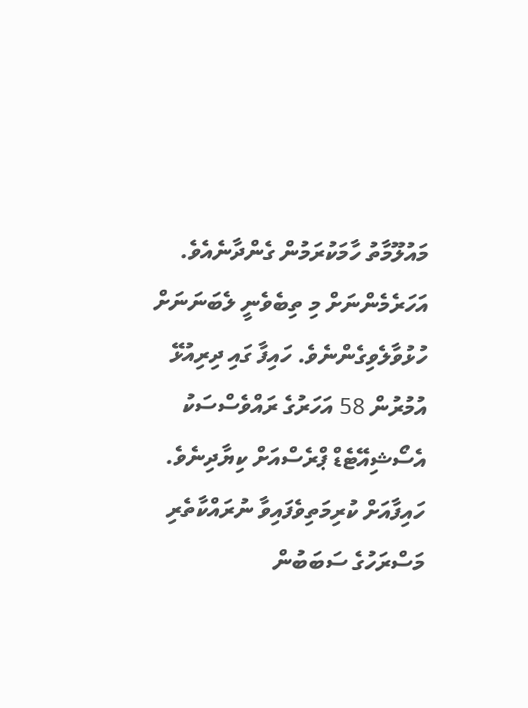މައުލޫމާތު ހާމަކުރަމުން ގެންދާނެއެވެ. އަހަރެމެންނަށް މި ތިބެވެނީ ލެބަނަނަށް ހުޅުވާލެވިގެންނެވެ. ހައިފާ ގައި ދިރިއުޅޭ އުމުރުން 58 އަހަރުގެ ރައްވެސްސަކު އެސޯޝިއޭޓެޑް ޕްރެސްއަށް ކިޔާދިނެވެ.
ހައިފާއަށް ކުރިމަތިވެފައިވާ ނުރައްކާތެރި މަސްރަހުގެ ސަބަބުން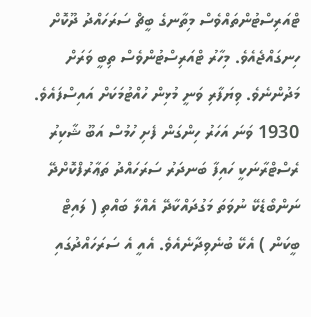ޓްއަރިސްޓުންތައްވެސް މިތާނގެ ބީޗް ސަރަހައްދު ދޫކޮށް ހިނގައްޖެއެވެ. މިހާރު ޓްއަރިސްޓުންވެސް ތިބީ ވަރަށް މަދުންނެވެ. ވިޔަފާރި ވަނީ މުޅިން ހުއްޓުމަކަށް އައިސްފައެވެ. 1930 ވަނަ އަހަރު ހިންގަން ފެށި ހުމުސް އަބޫ ޝާކިރު ރެސްޓްރާނަކީ ހައިފާ ބަނދަރު ސަރަހައްދު ތަޢާރުފްކޮށްދޭ ނަންބޯޑެކޭ ނުވަތަ މަގުދައްކާދޭ އެއްލާ ބައްތި ( ލައިޓް ބީކަން ) އެކޭ ބުނެވިދާނެއެވެ. އެއީ އެ ސަރަހައްދުގައި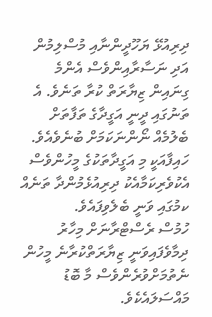ދިރިއުޅޭ ޔަހޫދީންނާއި މުސްލިމުން އަދި ނަސާރާއިންވެސް އެންމެ ގިނައިން ޒިޔާރަތް ކުރާ ތަނެވެ. އެ ތަނުގައި ދީނީ އަގީދާގެ ތަފާތަށް ބެލުމެއް ނޯންނަކަމަށް ބުނެވެއެވެ. ހައިފާއަކީ މި އަގީދާތަކުގެ މީހުންވެސް އެކުވެރިކަމާއެކު ދިރިއުޅެމުންދާ ތަނެއް ކމުގައި ވަނީ ބެލެވިފައެވެ.
ހުމުސް ރެސްޓްރާނަށް މިހާރު ދިމާވެފައިވަނީ ޒިޔާރަތްކުރާނެ މީހުން ނެތުމަށްވުރެންވެސް މާ ބޮޑު މައްސަލައެކެވެ.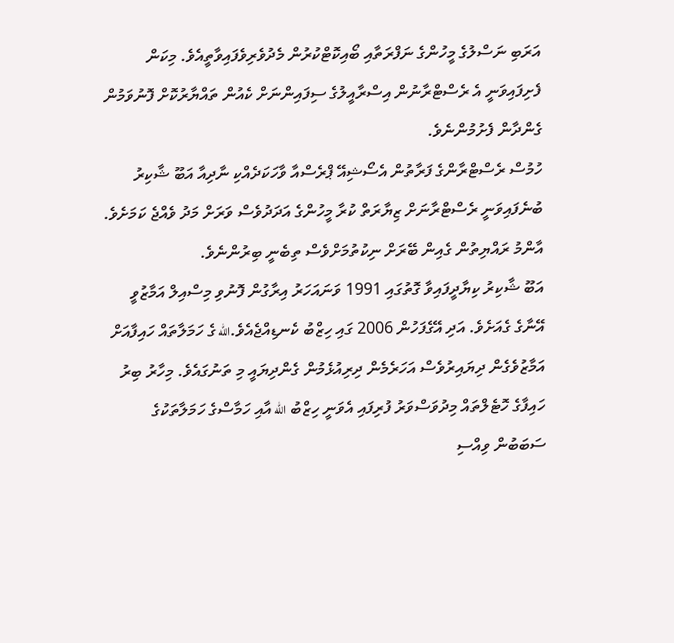އަރަބި ނަސްލުގެ މީހުންގެ ނަފްރަތާއި ބޯއިކޮޓްކުރުން މެދުވެރިވެފައިވާތީއެވެ. މިކަން ފެށިފައިވަނީ އެ ރެސްޓްރާނުން އިސްރާއީލުގެ ސިފައިންނަށް ކެއުން ތައްޔާރުކޮށް ފޮނުވަމުން ގެންދާން ފެށުމުންނެވެ.
ހުމުސް ރެސްޓްރާންގެ ފަރާތުން އެސޯޝިއޭ ޕްރެސްއާ ވާހަކަދެއްކި ނާދިއާ އަބޫ ޝާކިރު ބުނެފައިވަނީ ރެސްޓްރާނަށް ޒިޔާރަތް ކުރާ މީހުންގެ އަދަދުވެސް ވަރަށް މަދު ވެއްޖެ ކަމަށެވެ. އާންމު ރައްޔިތުން ގެއިން ބޭރަށް ނިކުތުމަށްވެސް ތިބެނީ ބިރުންނެވެ.
އަބޫ ޝާކިރު ކިޔާދީފައިވާ ގޮތުގައި 1991 ވަނައަހަރު އިރާގުން ފޮނުވި މިސްއިލް އަމާޒުވީ އޭނާގެ ގެއަށެވެ. އަދި އޭގެފަހުން 2006 ގައި ހިޒްބު ކެނޑިއްޖެއެވެ.الله ގެ ހަމަލާތައް ހައިފާއަށް އަމާޒުވެގެން ދިޔައިރުވެސް އަހަރެމެން ދިރިއުޅެމުން ގެންދިޔައީ މި ތަނުގައެވެ. މިހާރު ބިރު
ހައިފާގެ ހޮޓެލްތައް މިދުވަސްވަރު ފުރިފައި އެވަނީ ހިޒްބު الله އާއި ހަމާސްގެ ހަމަލާތަކުގެ ސަބަބުން ވިއްސި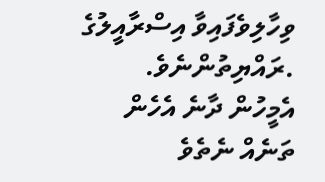ވިހާލިވެފައިވާ އިސްރާއީލުގެ .ރައްޔިތުންނެވެ. އެމީހުން ދާނެ އެހެން ތަނެއް ނެތެވެ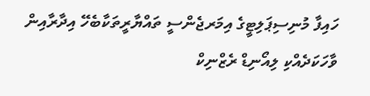ހައިފާ މުނިސިޕަލިޓީގެ އިމަރޖެންސީ ތައްޔާރީތަކާބެހޭ އިދާރާއިން ވާހަކަދެއްކި ލިއޯނިޑް ރެޒްނިކް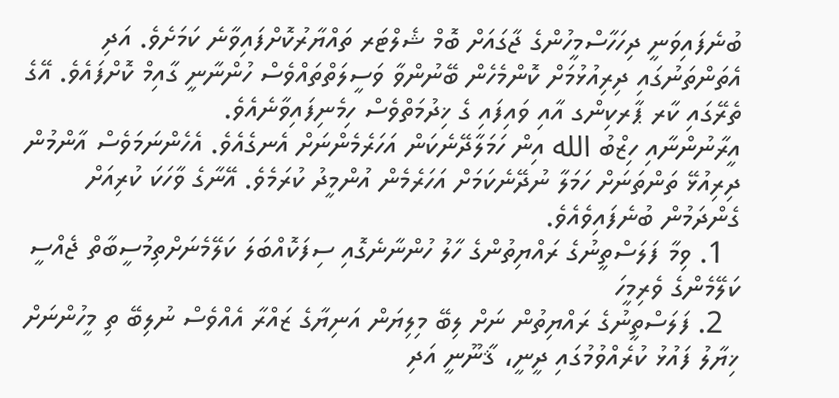ބުނެފައިވަނީ ދިހަހާސްމީހުންގެ ޖާގައަށް ބޮމް ޝެލްޓަރ ތައްޔާރުކޮށްފައިވާނެ ކަމަށެވެ. އަދި އެތަންތަނުގައި ދިރިއުޅުމަށް ކޮންމެހެން ބޭނުންވާ ވަސީލަތްތައްވެސް ހުންނާނީ ގާއިމް ކޮށްފައެވެ. އޭގެ ތެރޭގައި ކާރ ޕާރކިންގ އާއި ވައިފައި ގެ ޚިދުމަތްވެސް ހިމެނިފައިވާނެއެވެ.
އީރާނުންނާއި ހިޒްބު الله އިން ހަމަލާދޭނެކަން އަހަރެމެންނަށް އެނގެއެވެ. އެހެންނަމަވެސް އާންމުން ދިރިއުޅޭ ތަންތަނަށް ހަމަލާ ނުދޭނެކަމަށް އަހަރެމެން އުންމީދު ކުރަމެވެ. އޭނާގެ ވާހަކަ ކުރިއަށް ގެންދަމުން ބުނެފައިވެއެވެ.
  1. ވިމާ ފަލަސްތީނުގެ ރައްޔިތުންގެ ހާލު ހުންނާނެގޮއި ސިފަކޮއްބަލަ ކަލޭމެނަށްތިމުސީބާތް ޖެއްސީ ކަލޭމެންގެ ވެރިމީހަ
  2. ފަލަސްތީނުގެ ރައްޔިތުން ނަށް ލިބޭ މިލިޔަން އަނިޔާގެ ޒައްރާ އެއްވެސް ނުލިބޭ ތި މީހުންނަށް
ޚިޔާލު ފައުޅު ކުރެއްވުމުގައި ދީނީ، ޤާނޫނީ އަދި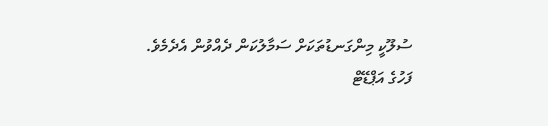ސުލޫކީ މިންގަނޑުތަކަށް ސަމާލުކަން ދެއްވުން އެދެމެވެ.
ފަހުގެ އަޕްޑޭޓް